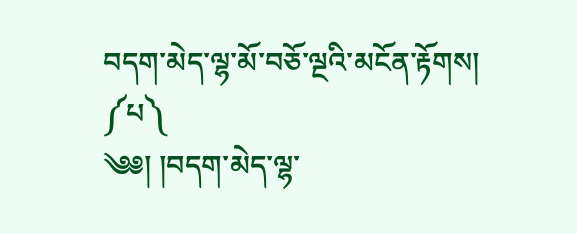བདག་མེད་ལྷ་མོ་བཅོ་ལྔའི་མངོན་རྟོགས།
༼པ༽
༄༅། །བདག་མེད་ལྷ་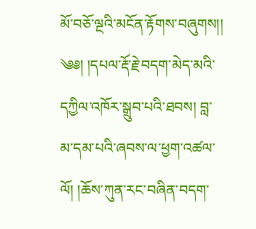མོ་བཅོ་ལྔའི་མངོན་རྟོགས་བཞུགས།།
༄༅། །དཔལ་རྡོ་རྗེ་བདག་མེད་མའི་དཀྱིལ་འཁོར་སྒྲུབ་པའི་ཐབས། བླ་མ་དམ་པའི་ཞབས་ལ་ཕྱག་འཚལ་ལོ། །ཆོས་ཀུན་རང་བཞིན་བདག་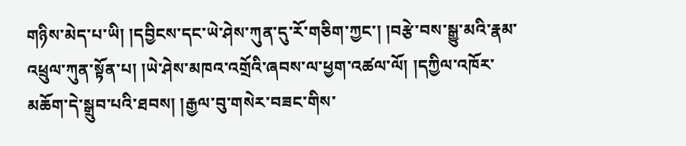གཉིས་མེད་པ་ཡི། །དབྱིངས་དང་ཡེ་ཤེས་ཀུན་དུ་རོ་གཅིག་ཀྱང་། །བརྩེ་བས་སྒྱུ་མའི་རྣམ་འཕྲུལ་ཀུན་སྟོན་པ། །ཡེ་ཤེས་མཁའ་འགྲོའི་ཞབས་ལ་ཕྱག་འཚལ་ལོ། །དཀྱིལ་འཁོར་མཆོག་དེ་སྒྲུབ་པའི་ཐབས། །རྒྱལ་བུ་གསེར་བཟང་གིས་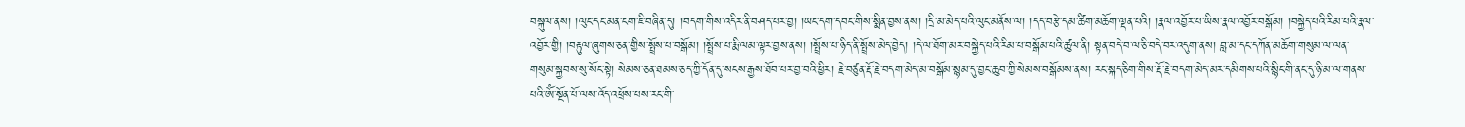བསྐུལ་ནས། །ལུང་དང་མན་ངག་ཇི་བཞིན་དུ། །བདག་གིས་འདིར་ནི་བཤད་པར་བྱ། །ཡང་དག་དབང་གིས་སྨིན་བྱས་ནས། །དྲི་མ་མེད་པའི་ལུང་མནོས་ལ། །དད་བརྩེ་དམ་ཚིག་མཆོག་ལྡན་པའི། །རྣལ་འབྱོར་པ་ཡིས་རྣལ་འབྱོར་བསྒོམ། །བསྐྱེད་པའི་རིམ་པའི་རྣལ་འབྱོར་གྱི། །བརྟུལ་ཞུགས་ཅན་གྱིས་སྤྲོས་པ་བསྒོམ། །སྤྲོས་པ་རྨི་ལམ་ལྟར་བྱས་ནས། །སྤྲོས་པ་ཉིད་ནི་སྤྲོས་མེད་བྱེད། །དེ་ལ་ཐོག་མར་བསྐྱེད་པའི་རིམ་པ་བསྒོམ་པའི་ཚུལ་ནི། སྟན་བདེ་བ་ལ་ཅི་བདེ་བར་འདུག་ནས། བླ་མ་དང་དཀོན་མཆོག་གསུམ་ལ་ལན་གསུམ་སྐྱབས་སུ་སོང་སྟེ། སེམས་ཅན་ཐམས་ཅད་ཀྱི་དོན་དུ་སངས་རྒྱས་ཐོབ་པར་བྱ་བའི་ཕྱིར། རྗེ་བཙུན་རྡོ་རྗེ་བདག་མེད་མ་བསྒོམ་སྙམ་དུ་བྱང་ཆུབ་ཀྱི་སེམས་བསྒོམས་ནས། རང་སྐད་ཅིག་གིས་རྡོ་རྗེ་བདག་མེད་མར་དམིགས་པའི་སྙིང་གི་ནང་དུ་ཉི་མ་ལ་གནས་པའི་ཨོཾ་སྔོན་པོ་ལས་འོད་འཕྲོས་པས་རང་གི་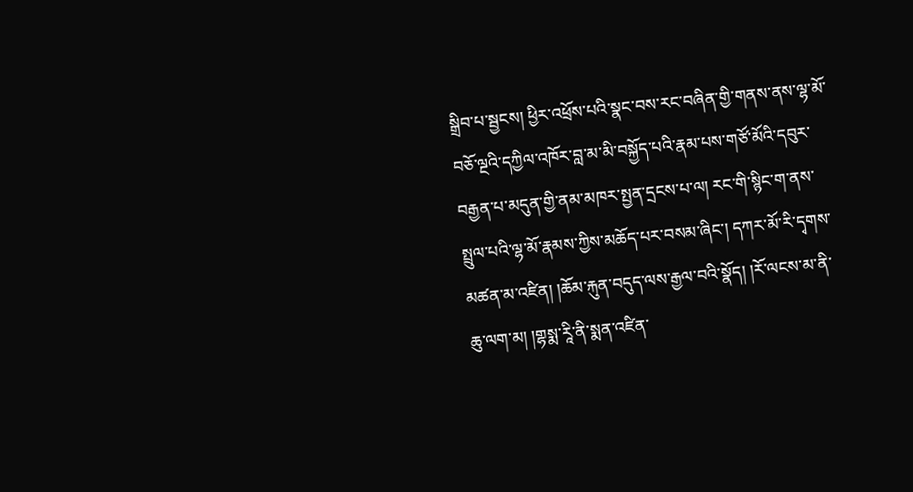སྒྲིབ་པ་སྦྱངས། ཕྱིར་འཕྲོས་པའི་སྣང་བས་རང་བཞིན་གྱི་གནས་ནས་ལྷ་མོ་བཅོ་ལྔའི་དཀྱིལ་འཁོར་བླ་མ་མི་བསྐྱོད་པའི་རྣམ་པས་གཙོ་མོའི་དབུར་བརྒྱན་པ་མདུན་གྱི་ནམ་མཁར་སྤྱན་དྲངས་པ་ལ། རང་གི་སྙིང་ག་ནས་སྤྲུལ་པའི་ལྷ་མོ་རྣམས་ཀྱིས་མཆོད་པར་བསམ་ཞིང་། དཀར་མོ་རི་དྭགས་མཚན་མ་འཛིན། །ཆོམ་རྐུན་བདུད་ལས་རྒྱལ་བའི་སྣོད། །རོ་ལངས་མ་ནི་ཆུ་ལག་མ། །གྷསྨ་རཱི་ནི་སྨན་འཛིན་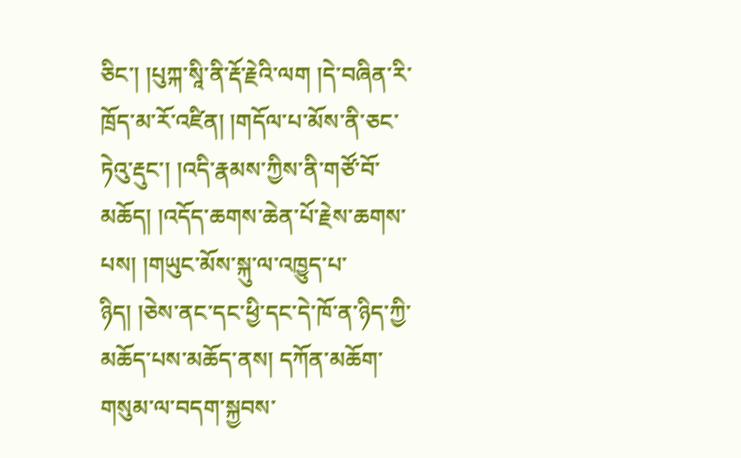ཅིང་། །པུཀྐ་སཱི་ནི་རྡོ་རྗེའི་ལག །དེ་བཞིན་རི་ཁྲོད་མ་རོ་འཛིན། །གདོལ་པ་མོས་ནི་ཅང་ཏེའུ་རྡུང་། །འདི་རྣམས་ཀྱིས་ནི་གཙོ་བོ་མཆོད། །འདོད་ཆགས་ཆེན་པོ་རྗེས་ཆགས་པས། །གཡུང་མོས་སྐུ་ལ་འཁྱུད་པ་ཉིད། །ཅེས་ནང་དང་ཕྱི་དང་དེ་ཁོ་ན་ཉིད་ཀྱི་མཆོད་པས་མཆོད་ནས། དཀོན་མཆོག་གསུམ་ལ་བདག་སྐྱབས་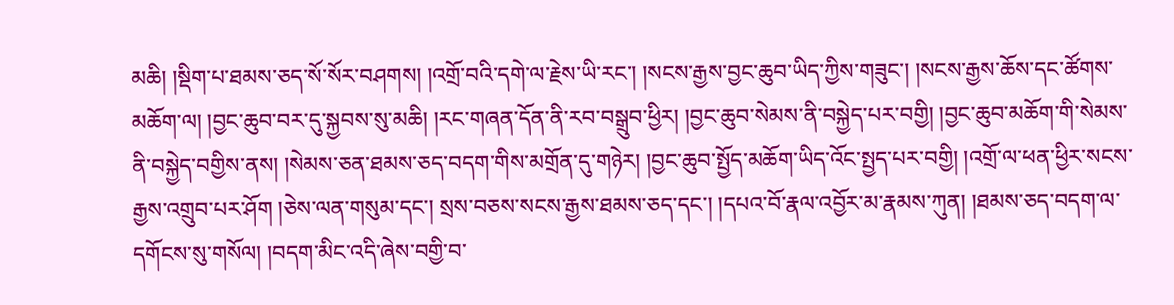མཆི། །སྡིག་པ་ཐམས་ཅད་སོ་སོར་བཤགས། །འགྲོ་བའི་དགེ་ལ་རྗེས་ཡི་རང་། །སངས་རྒྱས་བྱང་ཆུབ་ཡིད་ཀྱིས་གཟུང་། །སངས་རྒྱས་ཆོས་དང་ཚོགས་མཆོག་ལ། །བྱང་ཆུབ་བར་དུ་སྐྱབས་སུ་མཆི། །རང་གཞན་དོན་ནི་རབ་བསྒྲུབ་ཕྱིར། །བྱང་ཆུབ་སེམས་ནི་བསྐྱེད་པར་བགྱི། །བྱང་ཆུབ་མཆོག་གི་སེམས་ནི་བསྐྱེད་བགྱིས་ནས། །སེམས་ཅན་ཐམས་ཅད་བདག་གིས་མགྲོན་དུ་གཉེར། །བྱང་ཆུབ་སྤྱོད་མཆོག་ཡིད་འོང་སྤྱད་པར་བགྱི། །འགྲོ་ལ་ཕན་ཕྱིར་སངས་རྒྱས་འགྲུབ་པར་ཤོག །ཅེས་ལན་གསུམ་དང་། སྲས་བཅས་སངས་རྒྱས་ཐམས་ཅད་དང་། །དཔའ་བོ་རྣལ་འབྱོར་མ་རྣམས་ཀུན། །ཐམས་ཅད་བདག་ལ་དགོངས་སུ་གསོལ། །བདག་མིང་འདི་ཞེས་བགྱི་བ་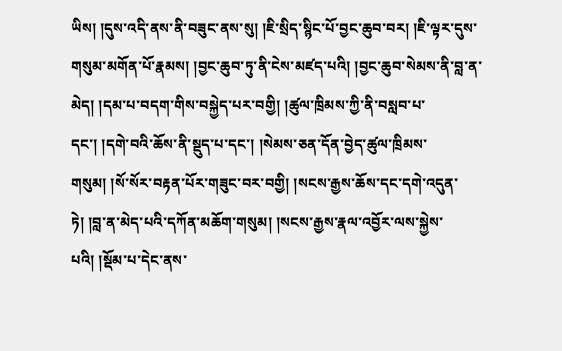ཡིས། །དུས་འདི་ནས་ནི་བཟུང་ནས་སུ། །ཇི་སྲིད་སྙིང་པོ་བྱང་ཆུབ་བར། །ཇི་ལྟར་དུས་གསུམ་མགོན་པོ་རྣམས། །བྱང་ཆུབ་ཏུ་ནི་ངེས་མཛད་པའི། །བྱང་ཆུབ་སེམས་ནི་བླ་ན་མེད། །དམ་པ་བདག་གིས་བསྐྱེད་པར་བགྱི། །ཚུལ་ཁྲིམས་ཀྱི་ནི་བསླབ་པ་དང་། །དགེ་བའི་ཆོས་ནི་སྡུད་པ་དང་། །སེམས་ཅན་དོན་བྱེད་ཚུལ་ཁྲིམས་གསུམ། །སོ་སོར་བརྟན་པོར་གཟུང་བར་བགྱི། །སངས་རྒྱས་ཆོས་དང་དགེ་འདུན་ཏེ། །བླ་ན་མེད་པའི་དཀོན་མཆོག་གསུམ། །སངས་རྒྱས་རྣལ་འབྱོར་ལས་སྐྱེས་པའི། །སྡོམ་པ་དེང་ནས་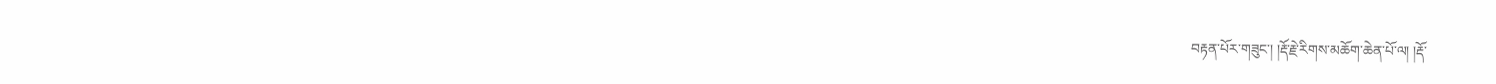བརྟན་པོར་གཟུང་། །རྡོ་རྗེ་རིགས་མཆོག་ཆེན་པོ་ལ། །རྡོ་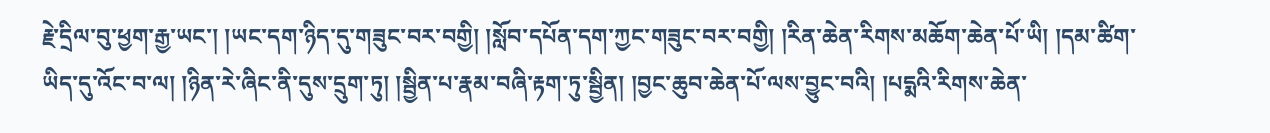རྗེ་དྲིལ་བུ་ཕྱག་རྒྱ་ཡང་། །ཡང་དག་ཉིད་དུ་གཟུང་བར་བགྱི། །སློབ་དཔོན་དག་ཀྱང་གཟུང་བར་བགྱི། །རིན་ཆེན་རིགས་མཆོག་ཆེན་པོ་ཡི། །དམ་ཚིག་ཡིད་དུ་འོང་བ་ལ། །ཉིན་རེ་ཞིང་ནི་དུས་དྲུག་ཏུ། །སྦྱིན་པ་རྣམ་བཞི་རྟག་ཏུ་སྦྱིན། །བྱང་ཆུབ་ཆེན་པོ་ལས་བྱུང་བའི། །པདྨའི་རིགས་ཆེན་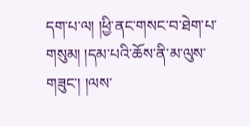དག་པ་ལ། །ཕྱི་ནང་གསང་བ་ཐེག་པ་གསུམ། །དམ་པའི་ཆོས་ནི་མ་ལུས་གཟུང་། །ལས་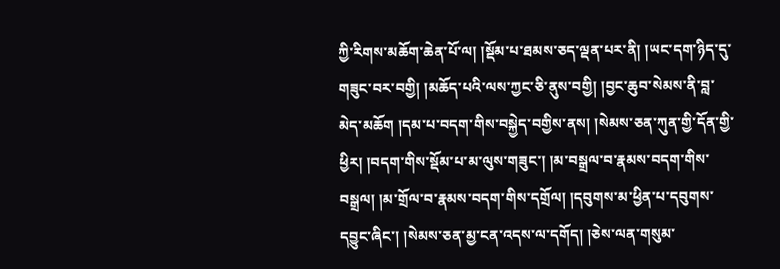ཀྱི་རིགས་མཆོག་ཆེན་པོ་ལ། །སྡོམ་པ་ཐམས་ཅད་ལྡན་པར་ནི། །ཡང་དག་ཉིད་དུ་གཟུང་བར་བགྱི། །མཆོད་པའི་ལས་ཀྱང་ཅི་ནུས་བགྱི། །བྱང་ཆུབ་སེམས་ནི་བླ་མེད་མཆོག །དམ་པ་བདག་གིས་བསྐྱེད་བགྱིས་ནས། །སེམས་ཅན་ཀུན་གྱི་དོན་གྱི་ཕྱིར། །བདག་གིས་སྡོམ་པ་མ་ལུས་གཟུང་། །མ་བསྒྲལ་བ་རྣམས་བདག་གིས་བསྒྲལ། །མ་གྲོལ་བ་རྣམས་བདག་གིས་དགྲོལ། །དབུགས་མ་ཕྱིན་པ་དབུགས་དབྱུང་ཞིང་། །སེམས་ཅན་མྱ་ངན་འདས་ལ་དགོད། །ཅེས་ལན་གསུམ་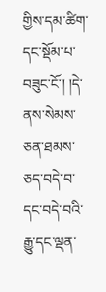གྱིས་དམ་ཚིག་དང་སྡོམ་པ་བཟུང་ངོ་། །དེ་ནས་སེམས་ཅན་ཐམས་ཅད་བདེ་བ་དང་བདེ་བའི་རྒྱུ་དང་ལྡན་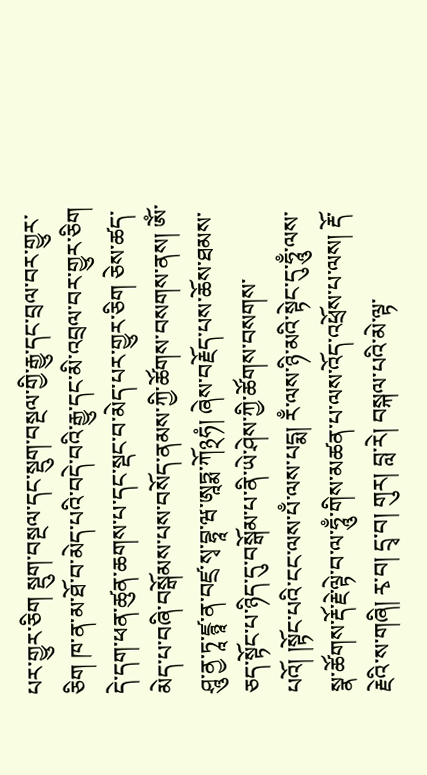པར་གྱུར་ཅིག སྡུག་བསྔལ་དང་སྡུག་བསྔལ་གྱི་རྒྱུ་དང་བྲལ་བར་གྱུར་ཅིག ཁ་ན་མ་ཐོ་བ་མེད་པའི་བདེ་བའི་རྒྱུ་དང་མི་འབྲལ་བར་གྱུར་ཅིག དེ་དག་ཕན་ཚུན་ཆགས་པ་དང་སྡང་བ་མེད་པར་གྱུར་ཅིག ཅེས་ཚད་མེད་པ་བཞི་བསྒོམས་པས་བསོད་ནམས་ཀྱི་ཚོགས་བསགས་ནས། ཨོཾ་ཤཱུ་ནྱ་ཏཱ་ཛྙཱ་ན་བཛྲ་སྭ་བྷཱ་ཝ་ཨཱཏྨ་ཀོ྅ཧཾ། ཞེས་བརྗོད་པས་ཆོས་ཐམས་ཅད་སྟོང་པ་ཉིད་དུ་བསྒོམ་པ་ནི་ཡེ་ཤེས་ཀྱི་ཚོགས་བསགས་པའོ། །སྟོང་པའི་ངང་ལས་པྃ་ལས་པདྨ། རྃ་ལས་ཉི་མའི་སྟེང་དུ་ཧཱུྃ་ལས་སྣ་ཚོགས་རྡོ་རྗེ་ལྟེ་བ་ལ་ཧཱུྃ་གིས་མཚན་པ་ལས་འོད་འཕྲོས་པ་ལས། རྡོ་རྗེའི་ས་གཞི། རྭ་བ། དྲྭ་བ། གུར། བླ་རེ། བསྐལ་པའི་མེ་ལྟ་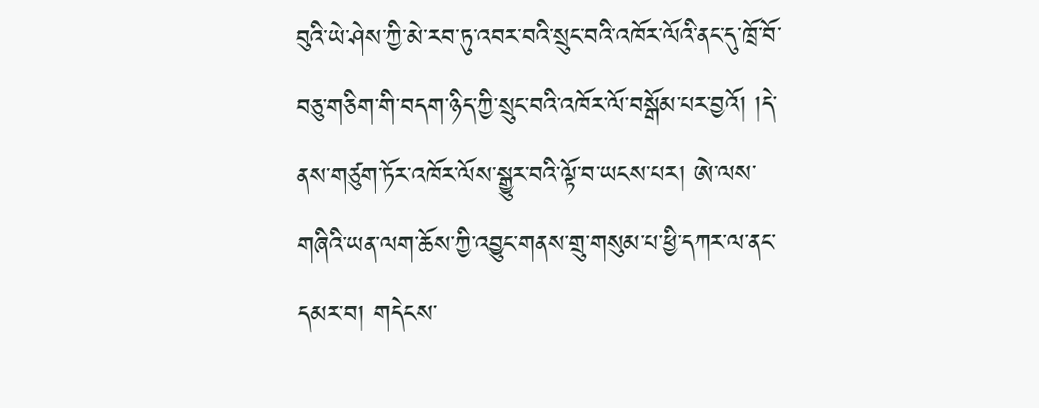བུའི་ཡེ་ཤེས་ཀྱི་མེ་རབ་ཏུ་འབར་བའི་སྲུང་བའི་འཁོར་ལོའི་ནང་དུ་ཁྲོ་བོ་བཅུ་གཅིག་གི་བདག་ཉིད་ཀྱི་སྲུང་བའི་འཁོར་ལོ་བསྒོམ་པར་བྱའོ། །དེ་ནས་གཙུག་ཏོར་འཁོར་ལོས་སྒྱུར་བའི་ལྟོ་བ་ཡངས་པར། ཨེ་ལས་གཞིའི་ཡན་ལག་ཆོས་ཀྱི་འབྱུང་གནས་གྲུ་གསུམ་པ་ཕྱི་དཀར་ལ་ནང་དམར་བ། གདེངས་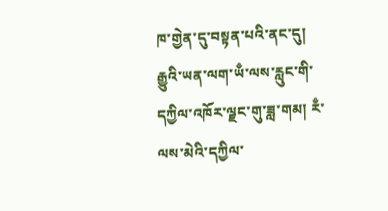ཁ་གྱེན་དུ་བསྟན་པའི་ནང་དུ། རྒྱུའི་ཡན་ལག་ཡྃ་ལས་རླུང་གི་དཀྱིལ་འཁོར་ལྗང་གུ་ཟླ་གམ། རྃ་ལས་མེའི་དཀྱིལ་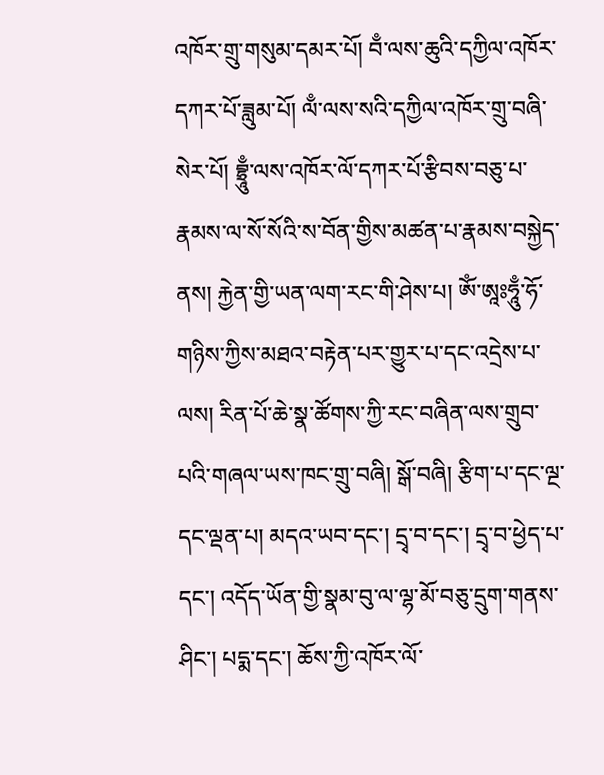འཁོར་གྲུ་གསུམ་དམར་པོ། བྃ་ལས་ཆུའི་དཀྱིལ་འཁོར་དཀར་པོ་ཟླུམ་པོ། ལྃ་ལས་སའི་དཀྱིལ་འཁོར་གྲུ་བཞི་སེར་པོ། བྷྲཱུྃ་ལས་འཁོར་ལོ་དཀར་པོ་རྩིབས་བཅུ་པ་རྣམས་ལ་སོ་སོའི་ས་བོན་གྱིས་མཚན་པ་རྣམས་བསྐྱེད་ནས། རྐྱེན་གྱི་ཡན་ལག་རང་གི་ཤེས་པ། ཨོཾ་ཨཱཿཧཱུྃ་ཧོ་གཉིས་ཀྱིས་མཐའ་བརྟེན་པར་གྱུར་པ་དང་འདྲེས་པ་ལས། རིན་པོ་ཆེ་སྣ་ཚོགས་ཀྱི་རང་བཞིན་ལས་གྲུབ་པའི་གཞལ་ཡས་ཁང་གྲུ་བཞི། སྒོ་བཞི། རྩིག་པ་དང་ལྔ་དང་ལྡན་པ། མདའ་ཡབ་དང་། དྲྭ་བ་དང་། དྲྭ་བ་ཕྱེད་པ་དང་། འདོད་ཡོན་གྱི་སྣམ་བུ་ལ་ལྷ་མོ་བཅུ་དྲུག་གནས་ཤིང་། པདྨ་དང་། ཆོས་ཀྱི་འཁོར་ལོ་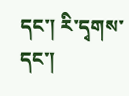དང་། རི་དྭགས་དང་།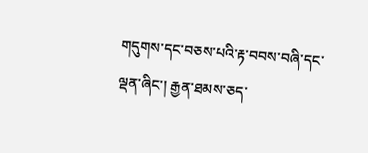གདུགས་དང་བཅས་པའི་རྟ་བབས་བཞི་དང་ལྡན་ཞིང་། རྒྱན་ཐམས་ཅད་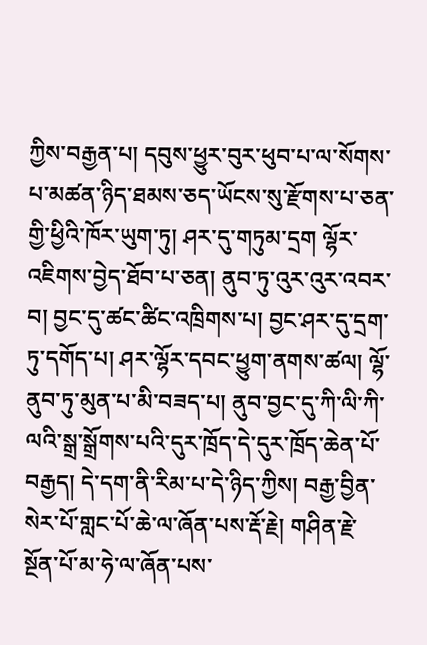ཀྱིས་བརྒྱན་པ། དབུས་ཕྱུར་བུར་ཕུབ་པ་ལ་སོགས་པ་མཚན་ཉིད་ཐམས་ཅད་ཡོངས་སུ་རྫོགས་པ་ཅན་གྱི་ཕྱིའི་ཁོར་ཡུག་ཏུ། ཤར་དུ་གཏུམ་དྲག ལྷོར་འཇིགས་བྱེད་ཐོབ་པ་ཅན། ནུབ་ཏུ་འུར་འུར་འབར་བ། བྱང་དུ་ཚང་ཚིང་འཁྲིགས་པ། བྱང་ཤར་དུ་དྲག་ཏུ་དགོད་པ། ཤར་ལྷོར་དབང་ཕྱུག་ནགས་ཚལ། ལྷོ་ནུབ་ཏུ་མུན་པ་མི་བཟད་པ། ནུབ་བྱང་དུ་ཀི་ལི་ཀི་ལའི་སྒྲ་སྒྲོགས་པའི་དུར་ཁྲོད་དེ་དུར་ཁྲོད་ཆེན་པོ་བརྒྱད། དེ་དག་ནི་རིམ་པ་དེ་ཉིད་ཀྱིས། བརྒྱ་བྱིན་སེར་པོ་གླང་པོ་ཆེ་ལ་ཞོན་པས་རྡོ་རྗེ། གཤིན་རྗེ་སྔོན་པོ་མ་ཧེ་ལ་ཞོན་པས་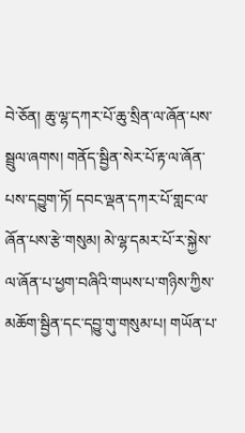བེ་ཅོན། ཆུ་ལྷ་དཀར་པོ་ཆུ་སྲིན་ལ་ཞོན་པས་སྦྲུལ་ཞགས། གནོད་སྦྱིན་སེར་པོ་རྟ་ལ་ཞོན་པས་དབྱུག་ཏོ། དབང་ལྡན་དཀར་པོ་གླང་ལ་ཞོན་པས་རྩེ་གསུམ། མེ་ལྷ་དམར་པོ་ར་སྐྱེས་ལ་ཞོན་པ་ཕྱག་བཞིའི་གཡས་པ་གཉིས་ཀྱིས་མཆོག་སྦྱིན་དང་དབྱུ་གུ་གསུམ་པ། གཡོན་པ་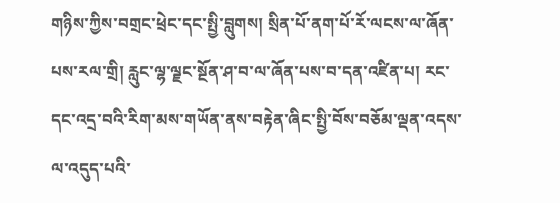གཉིས་ཀྱིས་བགྲང་ཕྲེང་དང་སྤྱི་བླུགས། སྲིན་པོ་ནག་པོ་རོ་ལངས་ལ་ཞོན་པས་རལ་གྲི། རླུང་ལྷ་ལྗང་སྔོན་ཤ་བ་ལ་ཞོན་པས་བ་དན་འཛིན་པ། རང་དང་འདྲ་བའི་རིག་མས་གཡོན་ནས་བརྟེན་ཞིང་སྤྱི་བོས་བཅོམ་ལྡན་འདས་ལ་འདུད་པའི་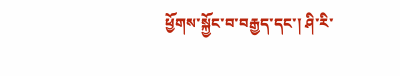ཕྱོགས་སྐྱོང་བ་བརྒྱད་དང་། ཤི་རི་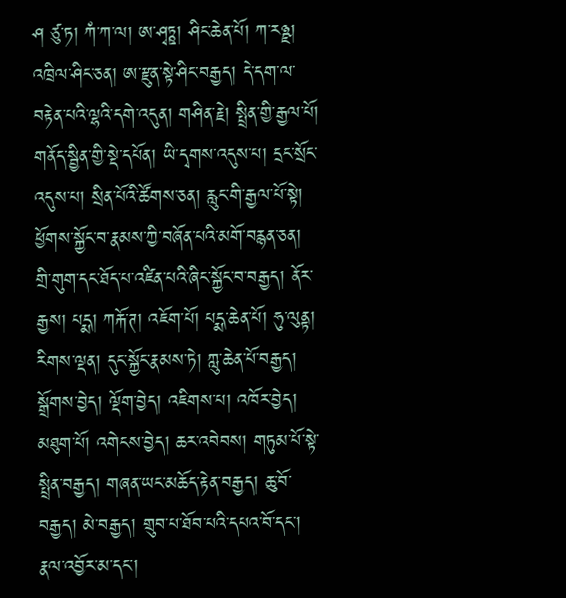ཤ ཙུ་ཏ། ཀཾ་ཀ་ལ། ཨ་ཤྭཏྛ། ཤིང་ཆེན་པོ། ཀ་རཉྫ། འཁྲིལ་ཤིང་ཅན། ཨ་རྫུན་སྟེ་ཤིང་བརྒྱད། དེ་དག་ལ་བརྟེན་པའི་ལྷའི་དགེ་འདུན། གཤིན་རྗེ། སྤྲིན་གྱི་རྒྱལ་པོ། གནོད་སྦྱིན་གྱི་སྡེ་དཔོན། ཡི་དྭགས་འདུས་པ། དྲང་སྲོང་འདུས་པ། སྲིན་པོའི་ཚོགས་ཅན། རླུང་གི་རྒྱལ་པོ་སྟེ། ཕྱོགས་སྐྱོང་བ་རྣམས་ཀྱི་བཞོན་པའི་མགོ་བརྙན་ཅན། གྲི་གུག་དང་ཐོད་པ་འཛིན་པའི་ཞིང་སྐྱོང་བ་བརྒྱད། ནོར་རྒྱས། པདྨ། ཀརྐོ་ཊ། འཇོག་པོ། པདྨ་ཆེན་པོ། ཧུ་ལུནྟ། རིགས་ལྡན། དུང་སྐྱོང་རྣམས་ཏེ། ཀླུ་ཆེན་པོ་བརྒྱད། སྒྲོགས་བྱེད། ལྡོག་བྱེད། འཇིགས་པ། འཁོར་བྱེད། མཐུག་པོ། འགེངས་བྱེད། ཆར་འབེབས། གཏུམ་པོ་སྟེ་སྤྲིན་བརྒྱད། གཞན་ཡང་མཆོད་རྟེན་བརྒྱད། ཆུ་བོ་བརྒྱད། མེ་བརྒྱད། གྲུབ་པ་ཐོབ་པའི་དཔའ་བོ་དང་། རྣལ་འབྱོར་མ་དང་།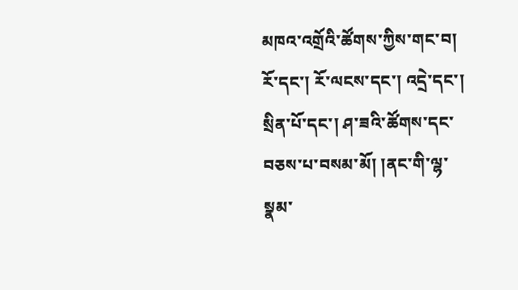མཁའ་འགྲོའི་ཚོགས་ཀྱིས་གང་བ། རོ་དང་། རོ་ལངས་དང་། འདྲེ་དང་། སྲིན་པོ་དང་། ཤ་ཟའི་ཚོགས་དང་བཅས་པ་བསམ་མོ། །ནང་གི་ལྷ་སྣམ་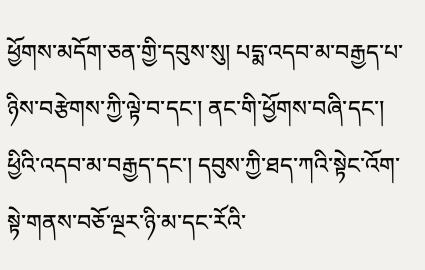ཕྱོགས་མདོག་ཅན་གྱི་དབུས་སུ། པདྨ་འདབ་མ་བརྒྱད་པ་ཉིས་བརྩེགས་ཀྱི་ལྟེ་བ་དང་། ནང་གི་ཕྱོགས་བཞི་དང་། ཕྱིའི་འདབ་མ་བརྒྱད་དང་། དབུས་ཀྱི་ཐད་ཀའི་སྟེང་འོག་སྟེ་གནས་བཅོ་ལྔར་ཉི་མ་དང་རོའི་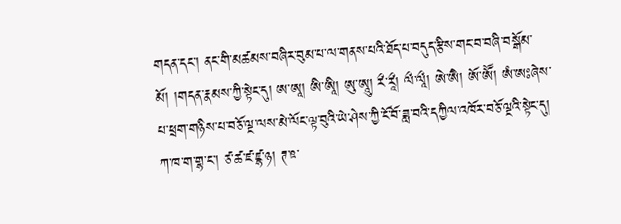གདན་དང་། ནང་གི་མཚམས་བཞིར་བུམ་པ་ལ་གནས་པའི་ཐོད་པ་བདུད་རྩིས་གང་བ་བཞི་བསྒོམ་མོ། །གདན་རྣམས་ཀྱི་སྟེང་དུ། ཨ་ཨཱ། ཨི་ཨཱི། ཨུ་ཨཱུ། རྀ་རཱྀ། ལྀ་ལཱྀ། ཨེ་ཨཻ། ཨོ་ཨཽ། ཨཾ་ཨཿཞེས་པ་ཕྲག་གཉིས་པ་བཅོ་ལྔ་ལས་མེ་ལོང་ལྟ་བུའི་ཡེ་ཤེས་ཀྱི་ངོ་བོ་ཟླ་བའི་དཀྱིལ་འཁོར་བཅོ་ལྔའི་སྟེང་དུ། ཀ་ཁ་ག་གྷ་ང་། ཙ་ཚ་ཛ་ཛྷ་ཉ། ཊ་ཋ་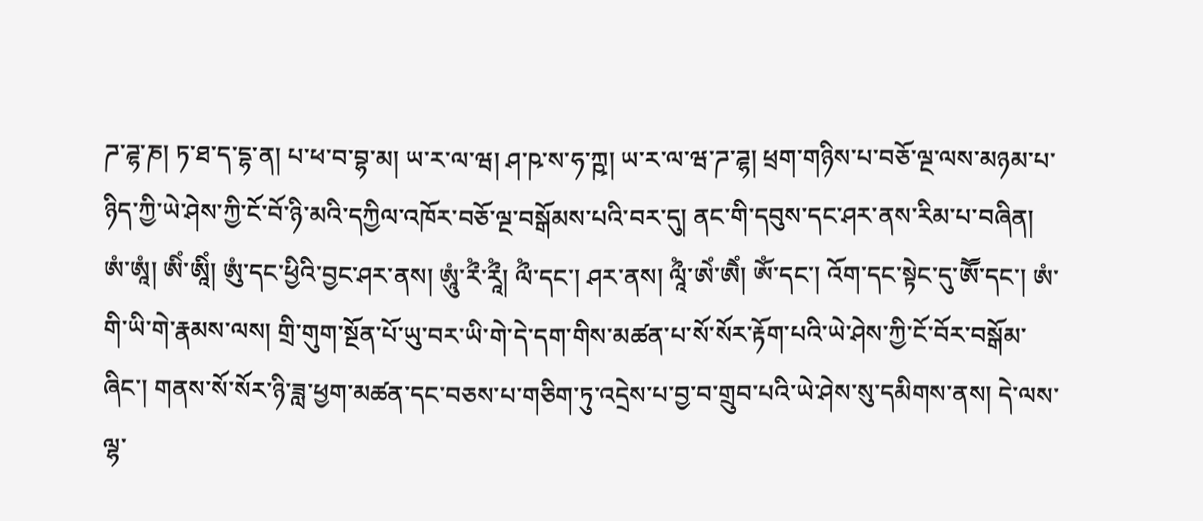ཌ་ཌྷ་ཎ། ཏ་ཐ་ད་དྷ་ན། པ་ཕ་བ་བྷ་མ། ཡ་ར་ལ་ཝ། ཤ་ཥ་ས་ཧ་ཀྵ། ཡ་ར་ལ་ཝ་ཌ་ཌྷ། ཕྲག་གཉིས་པ་བཅོ་ལྔ་ལས་མཉམ་པ་ཉིད་ཀྱི་ཡེ་ཤེས་ཀྱི་ངོ་བོ་ཉི་མའི་དཀྱིལ་འཁོར་བཅོ་ལྔ་བསྒོམས་པའི་བར་དུ། ནང་གི་དབུས་དང་ཤར་ནས་རིམ་པ་བཞིན། ཨཾ་ཨཱཾ། ཨིཾ་ཨཱིཾ། ཨུཾ་དང་ཕྱིའི་བྱང་ཤར་ནས། ཨཱུཾ་རྀཾ་རཱྀཾ། ལྀཾ་དང་། ཤར་ནས། ལཱྀཾ་ཨེཾ་ཨཻཾ། ཨོཾ་དང་། འོག་དང་སྟེང་དུ་ཨཽ་དང་། ཨཾ་གི་ཡི་གེ་རྣམས་ལས། གྲི་གུག་སྔོན་པོ་ཡུ་བར་ཡི་གེ་དེ་དག་གིས་མཚན་པ་སོ་སོར་རྟོག་པའི་ཡེ་ཤེས་ཀྱི་ངོ་བོར་བསྒོམ་ཞིང་། གནས་སོ་སོར་ཉི་ཟླ་ཕྱག་མཚན་དང་བཅས་པ་གཅིག་ཏུ་འདྲེས་པ་བྱ་བ་གྲུབ་པའི་ཡེ་ཤེས་སུ་དམིགས་ནས། དེ་ལས་ལྷ་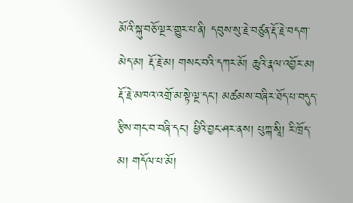མོའི་སྐུ་བཅོ་ལྔར་གྱུར་པ་ནི། དབུས་སུ་རྗེ་བཙུན་རྡོ་རྗེ་བདག་མེད་མ། རྡོ་རྗེ་མ། གསང་བའི་དཀར་མོ། ཆུའི་རྣལ་འབྱོར་མ། རྡོ་རྗེ་མཁའ་འགྲོ་མ་སྟེ་ལྔ་དང་། མཚམས་བཞིར་ཐོད་པ་བདུད་རྩིས་གང་བ་བཞི་དང་། ཕྱིའི་བྱང་ཤར་ནས། པུཀྐ་སཱི། རི་ཁྲོད་མ། གདོལ་པ་མོ།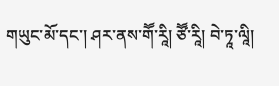གཡུང་མོ་དང་། ཤར་ནས་གཽ་རཱི། ཙཽ་རཱི། བེ་ཏཱ་ལཱི།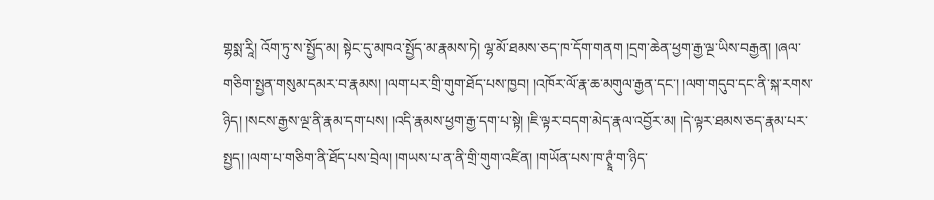གྷསྨ་རཱི། འོག་ཏུ་ས་སྤྱོད་མ། སྟེང་དུ་མཁའ་སྤྱོད་མ་རྣམས་ཏེ། ལྷ་མོ་ཐམས་ཅད་ཁ་དོག་གནག །དྲག་ཆེན་ཕྱག་རྒྱ་ལྔ་ཡིས་བརྒྱན། །ཞལ་གཅིག་སྤྱན་གསུམ་དམར་བ་རྣམས། །ལག་པར་གྲི་གུག་ཐོད་པས་ཁྱབ། །འཁོར་ལོ་རྣ་ཆ་མགུལ་རྒྱན་དང་། །ལག་གདུབ་དང་ནི་སྐ་རགས་ཉིད། །སངས་རྒྱས་ལྔ་ནི་རྣམ་དག་པས། །འདི་རྣམས་ཕྱག་རྒྱ་དག་པ་སྟེ། །ཇི་ལྟར་བདག་མེད་རྣལ་འབྱོར་མ། །དེ་ལྟར་ཐམས་ཅད་རྣམ་པར་སྤྱད། །ལག་པ་གཅིག་ནི་ཐོད་པས་བྲེལ། །གཡས་པ་ན་ནི་གྲི་གུག་འཛིན། །གཡོན་པས་ཁ་ཊྭཱཾ་ག་ཉིད་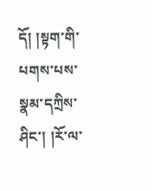དོ། །སྟག་གི་པགས་པས་སྣམ་དཀྲིས་ཤིང་། །རོ་ལ་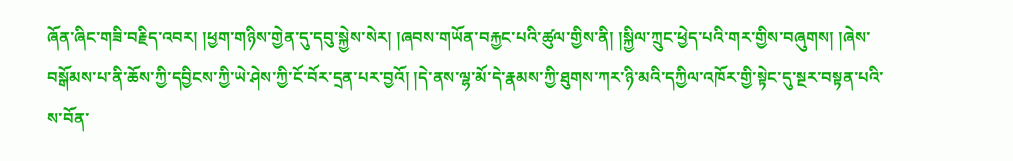ཞོན་ཞིང་གཟི་བརྗིད་འབར། །ཕྱག་གཉིས་གྱེན་དུ་དབུ་སྐྱེས་སེར། །ཞབས་གཡོན་བརྐྱང་པའི་ཚུལ་གྱིས་ནི། །སྐྱིལ་ཀྲུང་ཕྱེད་པའི་གར་གྱིས་བཞུགས། །ཞེས་བསྒོམས་པ་ནི་ཆོས་ཀྱི་དབྱིངས་ཀྱི་ཡེ་ཤེས་ཀྱི་ངོ་བོར་དྲན་པར་བྱའོ། །དེ་ནས་ལྷ་མོ་དེ་རྣམས་ཀྱི་ཐུགས་ཀར་ཉི་མའི་དཀྱིལ་འཁོར་གྱི་སྟེང་དུ་སྔར་བསྟན་པའི་ས་བོན་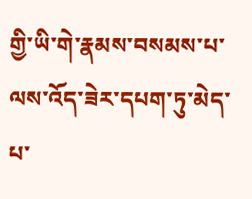གྱི་ཡི་གེ་རྣམས་བསམས་པ་ལས་འོད་ཟེར་དཔག་ཏུ་མེད་པ་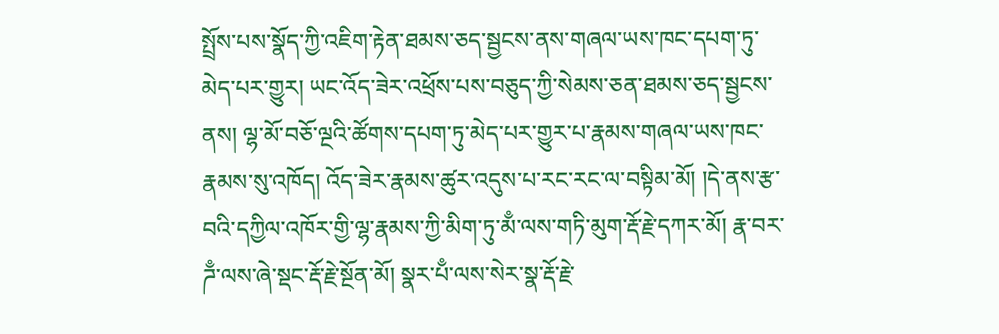སྤྲོས་པས་སྣོད་ཀྱི་འཇིག་རྟེན་ཐམས་ཅད་སྦྱངས་ནས་གཞལ་ཡས་ཁང་དཔག་ཏུ་མེད་པར་གྱུར། ཡང་འོད་ཟེར་འཕྲོས་པས་བཅུད་ཀྱི་སེམས་ཅན་ཐམས་ཅད་སྦྱངས་ནས། ལྷ་མོ་བཅོ་ལྔའི་ཚོགས་དཔག་ཏུ་མེད་པར་གྱུར་པ་རྣམས་གཞལ་ཡས་ཁང་རྣམས་སུ་འཁོད། འོད་ཟེར་རྣམས་ཚུར་འདུས་པ་རང་རང་ལ་བསྟིམ་མོ། །དེ་ནས་རྩ་བའི་དཀྱིལ་འཁོར་གྱི་ལྷ་རྣམས་ཀྱི་མིག་ཏུ་མྃ་ལས་གཏི་མུག་རྡོ་རྗེ་དཀར་མོ། རྣ་བར་ཌྃ་ལས་ཞེ་སྡང་རྡོ་རྗེ་སྔོན་མོ། སྣར་པྃ་ལས་སེར་སྣ་རྡོ་རྗེ་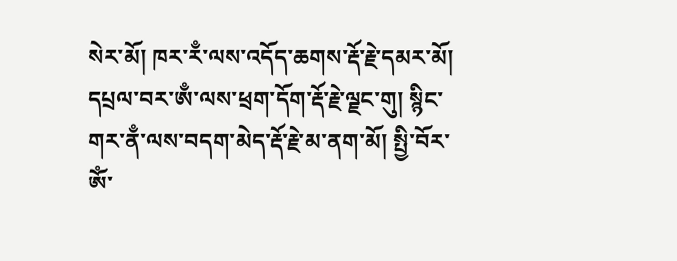སེར་མོ། ཁར་རྃ་ལས་འདོད་ཆགས་རྡོ་རྗེ་དམར་མོ། དཔྲལ་བར་ཨྃ་ལས་ཕྲག་དོག་རྡོ་རྗེ་ལྗང་གུ། སྙིང་གར་ནྃ་ལས་བདག་མེད་རྡོ་རྗེ་མ་ནག་མོ། སྤྱི་བོར་ཨོཾ་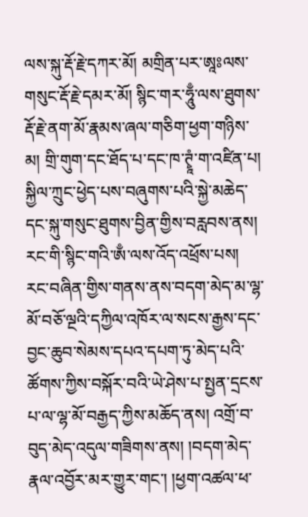ལས་སྐུ་རྡོ་རྗེ་དཀར་མོ། མགྲིན་པར་ཨཱཿལས་གསུང་རྡོ་རྗེ་དམར་མོ། སྙིང་གར་ཧཱུྃ་ལས་ཐུགས་རྡོ་རྗེ་ནག་མོ་རྣམས་ཞལ་གཅིག་ཕྱག་གཉིས་མ། གྲི་གུག་དང་ཐོད་པ་དང་ཁ་ཊྭཱཾ་ག་འཛིན་པ། སྐྱིལ་ཀྲུང་ཕྱེད་པས་བཞུགས་པའི་སྐྱེ་མཆེད་དང་སྐུ་གསུང་ཐུགས་བྱིན་གྱིས་བརླབས་ནས། རང་གི་སྙིང་གའི་ཨྃ་ལས་འོད་འཕྲོས་པས། རང་བཞིན་གྱིས་གནས་ནས་བདག་མེད་མ་ལྷ་མོ་བཅོ་ལྔའི་དཀྱིལ་འཁོར་ལ་སངས་རྒྱས་དང་བྱང་ཆུབ་སེམས་དཔའ་དཔག་ཏུ་མེད་པའི་ཚོགས་ཀྱིས་བསྐོར་བའི་ཡེ་ཤེས་པ་སྤྱན་དྲངས་པ་ལ་ལྷ་མོ་བརྒྱད་ཀྱིས་མཆོད་ནས། འགྲོ་བ་བུད་མེད་འདུལ་གཟིགས་ནས། །བདག་མེད་རྣལ་འབྱོར་མར་གྱུར་གང་། །ཕྱག་འཚལ་ཕ་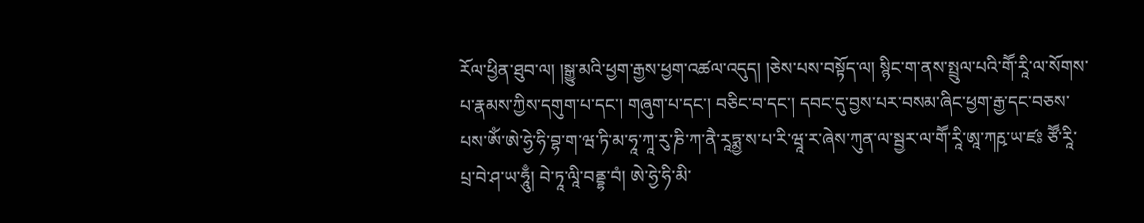རོལ་ཕྱིན་ཐུབ་ལ། །སྒྱུ་མའི་ཕྱག་རྒྱས་ཕྱག་འཚལ་འདུད། །ཅེས་པས་བསྟོད་ལ། སྙིང་ག་ནས་སྤྲུལ་པའི་གཽ་རཱི་ལ་སོགས་པ་རྣམས་ཀྱིས་དགུག་པ་དང་། གཞུག་པ་དང་། བཅིང་བ་དང་། དབང་དུ་བྱས་པར་བསམ་ཞིང་ཕྱག་རྒྱ་དང་བཅས་པས་ཨོཾ་ཨེ་ཧྱེ་ཧི་བྷ་ག་ཝ་ཏི་མ་ཧཱ་ཀཱ་རུ་ཎི་ཀ་ནཻ་རཱཏྨྱ་ས་པ་རི་ཝཱ་ར་ཞེས་ཀུན་ལ་སྦྱར་ལ་གཽ་རཱི་ཨཱ་ཀརྵ་ཡ་ཛཿ ཙཽ་རཱི་པྲ་བེ་ཤ་ཡ་ཧཱུྃ། བེ་ཏཱ་ལཱི་བནྡྷ་བཾ། ཨེ་ཧྱེ་ཧི་མི་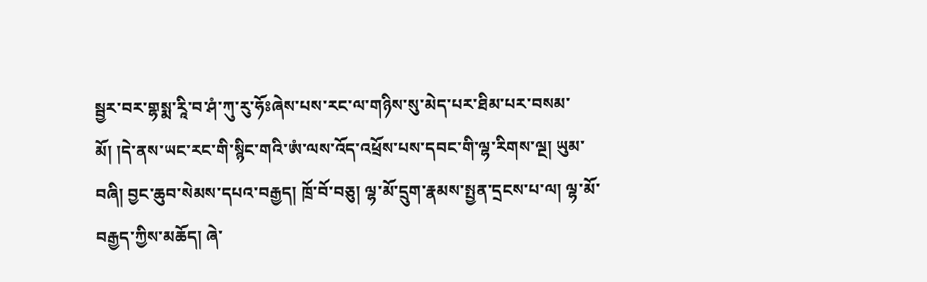སྦྱར་བར་གྷསྨ་རཱི་བ་ཤཾ་ཀུ་རུ་ཧོཿཞེས་པས་རང་ལ་གཉིས་སུ་མེད་པར་ཐིམ་པར་བསམ་མོ། །དེ་ནས་ཡང་རང་གི་སྙིང་གའི་ཨཾ་ལས་འོད་འཕྲོས་པས་དབང་གི་ལྷ་རིགས་ལྔ། ཡུམ་བཞི། བྱང་ཆུབ་སེམས་དཔའ་བརྒྱད། ཁྲོ་བོ་བཅུ། ལྷ་མོ་དྲུག་རྣམས་སྤྱན་དྲངས་པ་ལ། ལྷ་མོ་བརྒྱད་ཀྱིས་མཆོད། ཞེ་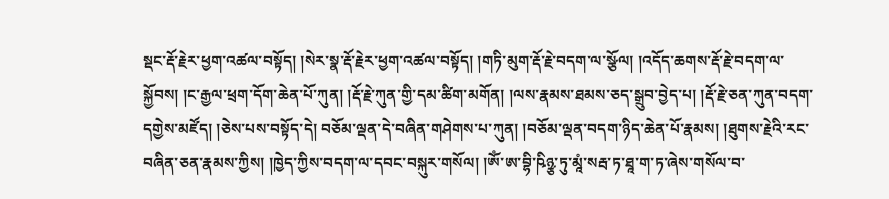སྡང་རྡོ་རྗེར་ཕྱག་འཚལ་བསྟོད། །སེར་སྣ་རྡོ་རྗེར་ཕྱག་འཚལ་བསྟོད། །གཏི་མུག་རྡོ་རྗེ་བདག་ལ་སྩོལ། །འདོད་ཆགས་རྡོ་རྗེ་བདག་ལ་སྐྱོབས། །ང་རྒྱལ་ཕྲག་དོག་ཆེན་པོ་ཀུན། །རྡོ་རྗེ་ཀུན་གྱི་དམ་ཚིག་མགོན། །ལས་རྣམས་ཐམས་ཅད་སྒྲུབ་བྱེད་པ། །རྡོ་རྗེ་ཅན་ཀུན་བདག་དགྱེས་མཛོད། །ཅེས་པས་བསྟོད་དེ། བཅོམ་ལྡན་དེ་བཞིན་གཤེགས་པ་ཀུན། །བཅོམ་ལྡན་བདག་ཉིད་ཆེན་པོ་རྣམས། །ཐུགས་རྗེའི་རང་བཞིན་ཅན་རྣམས་ཀྱིས། །ཁྱེད་ཀྱིས་བདག་ལ་དབང་བསྐུར་གསོལ། །ཨོཾ་ཨ་བྷི་ཥིཉྩ་ཏུ་མཱཾ་སརྦ་ཏ་ཐཱ་ག་ཏ་ཞེས་གསོལ་བ་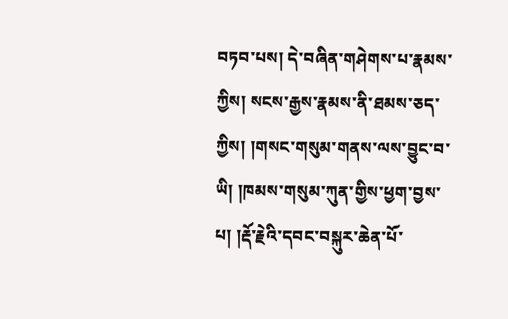བཏབ་པས། དེ་བཞིན་གཤེགས་པ་རྣམས་ཀྱིས། སངས་རྒྱས་རྣམས་ནི་ཐམས་ཅད་ཀྱིས། །གསང་གསུམ་གནས་ལས་བྱུང་བ་ཡི། །ཁམས་གསུམ་ཀུན་གྱིས་ཕྱག་བྱས་པ། །རྡོ་རྗེའི་དབང་བསྐུར་ཆེན་པོ་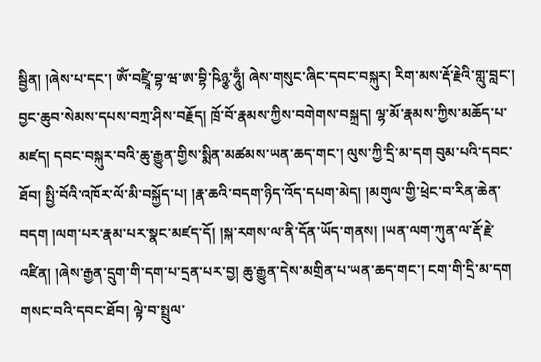སྦྱིན། །ཞེས་པ་དང་། ཨོཾ་བཛྲཱི་བྷ་ཝ་ཨ་བྷི་ཥིཉྩ་ཧཱུྃ། ཞེས་གསུང་ཞིང་དབང་བསྐུར། རིག་མས་རྡོ་རྗེའི་གླུ་བླང་། བྱང་ཆུབ་སེམས་དཔས་བཀྲ་ཤིས་བརྗོད། ཁྲོ་བོ་རྣམས་ཀྱིས་བགེགས་བསྐྲད། ལྷ་མོ་རྣམས་ཀྱིས་མཆོད་པ་མཛད། དབང་བསྐུར་བའི་ཆུ་རྒྱུན་གྱིས་སྨིན་མཚམས་ཡན་ཆད་གང་། ལུས་ཀྱི་དྲི་མ་དག བུམ་པའི་དབང་ཐོབ། སྤྱི་བོའི་འཁོར་ལོ་མི་བསྐྱོད་པ། །རྣ་ཆའི་བདག་ཉིད་འོད་དཔག་མེད། །མགུལ་གྱི་ཕྲེང་བ་རིན་ཆེན་བདག །ལག་པར་རྣམ་པར་སྣང་མཛད་དོ། །སྐ་རགས་ལ་ནི་དོན་ཡོད་གནས། །ཡན་ལག་ཀུན་ལ་རྡོ་རྗེ་འཛིན། །ཞེས་རྒྱན་དྲུག་གི་དག་པ་དྲན་པར་བྱ། ཆུ་རྒྱུན་དེས་མགྲིན་པ་ཡན་ཆད་གང་། ངག་གི་དྲི་མ་དག གསང་བའི་དབང་ཐོབ། ལྟེ་བ་སྤྲུལ་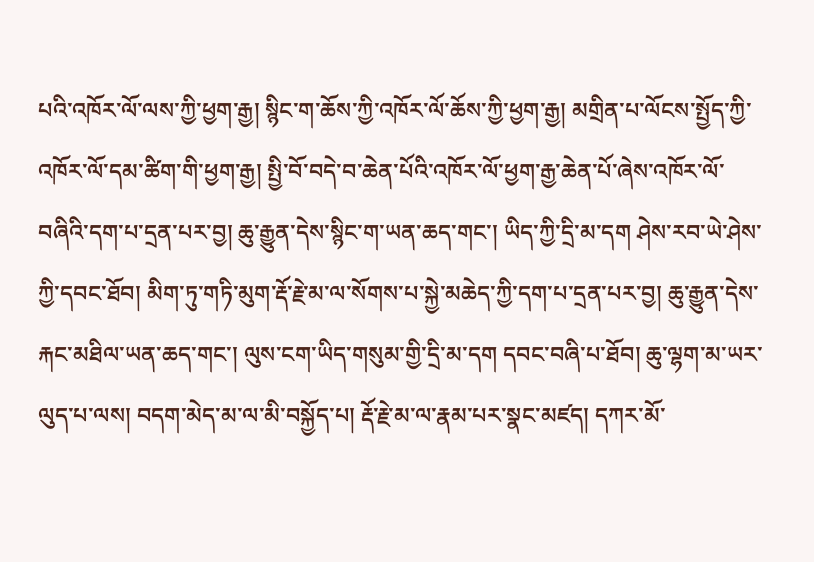པའི་འཁོར་ལོ་ལས་ཀྱི་ཕྱག་རྒྱ། སྙིང་ག་ཆོས་ཀྱི་འཁོར་ལོ་ཆོས་ཀྱི་ཕྱག་རྒྱ། མགྲིན་པ་ལོངས་སྤྱོད་ཀྱི་འཁོར་ལོ་དམ་ཚིག་གི་ཕྱག་རྒྱ། སྤྱི་བོ་བདེ་བ་ཆེན་པོའི་འཁོར་ལོ་ཕྱག་རྒྱ་ཆེན་པོ་ཞེས་འཁོར་ལོ་བཞིའི་དག་པ་དྲན་པར་བྱ། ཆུ་རྒྱུན་དེས་སྙིང་ག་ཡན་ཆད་གང་། ཡིད་ཀྱི་དྲི་མ་དག ཤེས་རབ་ཡེ་ཤེས་ཀྱི་དབང་ཐོབ། མིག་ཏུ་གཏི་མུག་རྡོ་རྗེ་མ་ལ་སོགས་པ་སྐྱེ་མཆེད་ཀྱི་དག་པ་དྲན་པར་བྱ། ཆུ་རྒྱུན་དེས་རྐང་མཐིལ་ཡན་ཆད་གང་། ལུས་ངག་ཡིད་གསུམ་གྱི་དྲི་མ་དག དབང་བཞི་པ་ཐོབ། ཆུ་ལྷག་མ་ཡར་ལུད་པ་ལས། བདག་མེད་མ་ལ་མི་བསྐྱོད་པ། རྡོ་རྗེ་མ་ལ་རྣམ་པར་སྣང་མཛད། དཀར་མོ་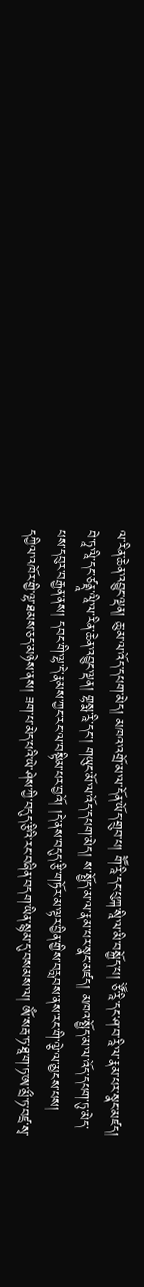ལ་རིན་ཆེན་འབྱུང་ལྡན། ཆུ་མ་ལ་འོད་དཔག་མེད། མཁའ་འགྲོ་མ་ལ་དོན་ཡོད་གྲུབ་པ། གཽ་རཱི་དང་པུཀྐ་སཱི་ལ་མི་བསྐྱོད་པ། ཙཽ་རཱི་དང་ཤ་བ་རཱི་ལ་རྣམ་པར་སྣང་མཛད། བེ་ཏཱ་ལཱི་དང་ཙནྡཱ་ལཱི་ལ་རིན་ཆེན་འབྱུང་ལྡན། གྷསྨ་རཱི་དང་། གཡུང་མོ་ལ་འོད་དཔག་མེད། ས་སྤྱོད་མ་ལ་རྣམ་པར་སྣང་མཛད། མཁའ་སྤྱོད་མ་ལ་འོད་དཔག་ཏུ་མེད་པས་དབུར་བརྒྱན་ནས། དབང་གི་ལྷ་དེ་རྣམས་ཀྱང་རང་ལ་བསྟིམ་པར་བྱའོ། །དེ་ནས་བདུད་རྩི་གཏོར་མ་ལྟར་བྱིན་གྱིས་བརླབས་ནས་རང་གི་ལྕེ་ལ་མྱངས་པས། དཀྱིལ་འཁོར་གྱི་ལྷ་ཐམས་ཅད་མཉེས་ནས། ཟག་པ་མེད་པའི་ཡེ་ཤེས་ཀྱི་བདུད་རྩིའི་རང་བཞིན་བདག་ཡིན་སྙམ་དུ་བསམས་ལ། ཨོཾ་སརྦ་ཏ་ཐཱ་ག་ཏ་ཨ་མྲྀ་ཏ་བཛྲ་སྭ་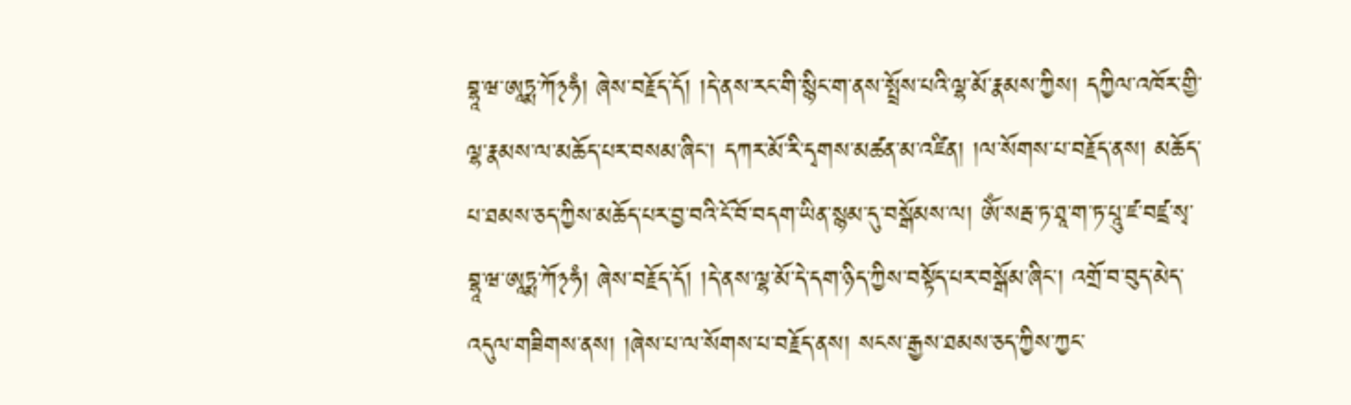བྷཱ་ཝ་ཨཱཏྨ་ཀོ྅ཧཾ། ཞེས་བརྗོད་དོ། །དེ་ནས་རང་གི་སྙིང་ག་ནས་སྤྲོས་པའི་ལྷ་མོ་རྣམས་ཀྱིས། དཀྱིལ་འཁོར་གྱི་ལྷ་རྣམས་ལ་མཆོད་པར་བསམ་ཞིང་། དཀར་མོ་རི་དྭགས་མཚན་མ་འཛིན། །ལ་སོགས་པ་བརྗོད་ནས། མཆོད་པ་ཐམས་ཅད་ཀྱིས་མཆོད་པར་བྱ་བའི་ངོ་བོ་བདག་ཡིན་སྙམ་དུ་བསྒོམས་ལ། ཨོཾ་སརྦ་ཏ་ཐཱ་ག་ཏ་པཱུ་ཛ་བཛྲ་སྭ་བྷཱ་ཝ་ཨཱཏྨ་ཀོ྅ཧཾ། ཞེས་བརྗོད་དོ། །དེ་ནས་ལྷ་མོ་དེ་དག་ཉིད་ཀྱིས་བསྟོད་པར་བསྒོམ་ཞིང་། འགྲོ་བ་བུད་མེད་འདུལ་གཟིགས་ནས། །ཞེས་པ་ལ་སོགས་པ་བརྗོད་ནས། སངས་རྒྱས་ཐམས་ཅད་ཀྱིས་ཀྱང་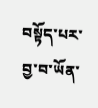བསྟོད་པར་བྱ་བ་ཡོན་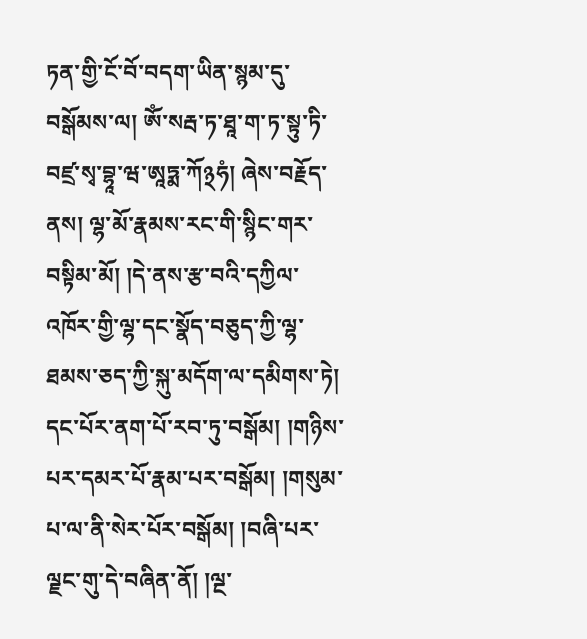ཏན་གྱི་ངོ་བོ་བདག་ཡིན་སྙམ་དུ་བསྒོམས་ལ། ཨོཾ་སརྦ་ཏ་ཐཱ་ག་ཏ་སྟུ་ཏི་བཛྲ་སྭ་བྷཱ་ཝ་ཨཱཏྨ་ཀོ྅ཧཾ། ཞེས་བརྗོད་ནས། ལྷ་མོ་རྣམས་རང་གི་སྙིང་གར་བསྟིམ་མོ། །དེ་ནས་རྩ་བའི་དཀྱིལ་འཁོར་གྱི་ལྷ་དང་སྣོད་བཅུད་ཀྱི་ལྷ་ཐམས་ཅད་ཀྱི་སྐུ་མདོག་ལ་དམིགས་ཏེ། དང་པོར་ནག་པོ་རབ་ཏུ་བསྒོམ། །གཉིས་པར་དམར་པོ་རྣམ་པར་བསྒོམ། །གསུམ་པ་ལ་ནི་སེར་པོར་བསྒོམ། །བཞི་པར་ལྗང་གུ་དེ་བཞིན་ནོ། །ལྔ་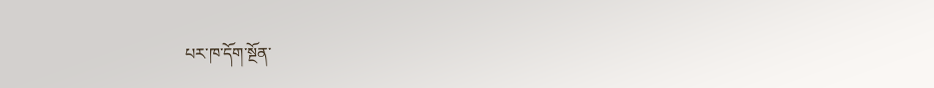པར་ཁ་དོག་སྔོན་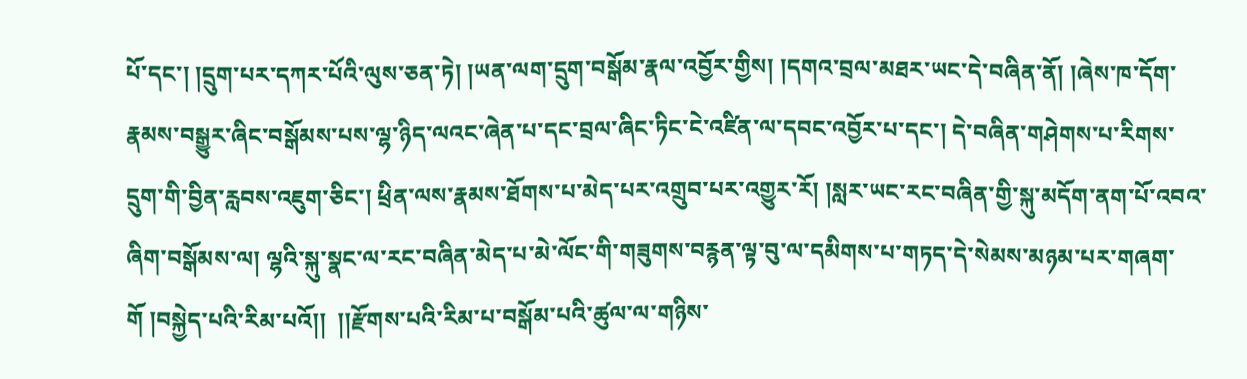པོ་དང་། །དྲུག་པར་དཀར་པོའི་ལུས་ཅན་ཏེ། །ཡན་ལག་དྲུག་བསྒོམ་རྣལ་འབྱོར་གྱིས། །དགའ་བྲལ་མཐར་ཡང་དེ་བཞིན་ནོ། །ཞེས་ཁ་དོག་རྣམས་བསྒྱུར་ཞིང་བསྒོམས་པས་ལྷ་ཉིད་ལའང་ཞེན་པ་དང་བྲལ་ཞིང་ཏིང་ངེ་འཛིན་ལ་དབང་འབྱོར་པ་དང་། དེ་བཞིན་གཤེགས་པ་རིགས་དྲུག་གི་བྱིན་རླབས་འཇུག་ཅིང་། ཕྲིན་ལས་རྣམས་ཐོགས་པ་མེད་པར་འགྲུབ་པར་འགྱུར་རོ། །སླར་ཡང་རང་བཞིན་གྱི་སྐུ་མདོག་ནག་པོ་འབའ་ཞིག་བསྒོམས་ལ། ལྷའི་སྐུ་སྣང་ལ་རང་བཞིན་མེད་པ་མེ་ལོང་གི་གཟུགས་བརྙན་ལྟ་བུ་ལ་དམིགས་པ་གཏད་དེ་སེམས་མཉམ་པར་གཞག་གོ །བསྐྱེད་པའི་རིམ་པའོ།།  །།རྫོགས་པའི་རིམ་པ་བསྒོམ་པའི་ཚུལ་ལ་གཉིས་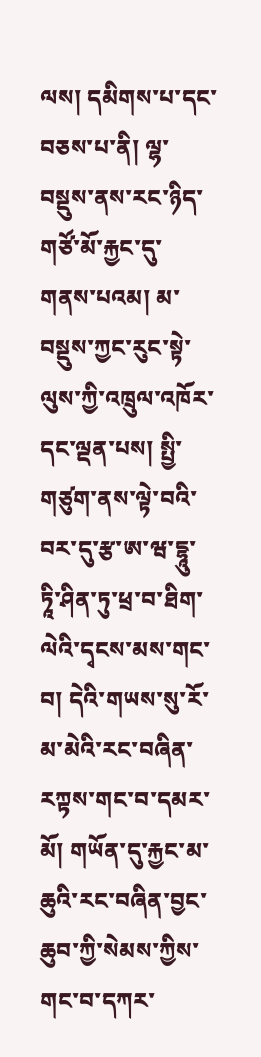ལས། དམིགས་པ་དང་བཅས་པ་ནི། ལྷ་བསྡུས་ནས་རང་ཉིད་གཙོ་མོ་རྐྱང་དུ་གནས་པའམ། མ་བསྡུས་ཀྱང་རུང་སྟེ་ལུས་ཀྱི་འཁྲུལ་འཁོར་དང་ལྡན་པས། སྤྱི་གཙུག་ནས་ལྟེ་བའི་བར་དུ་རྩ་ཨ་ཝ་དྷཱུ་ཏཱི་ཤིན་ཏུ་ཕྲ་བ་ཐིག་ལེའི་དྭངས་མས་གང་བ། དེའི་གཡས་སུ་རོ་མ་མེའི་རང་བཞིན་རཀྟས་གང་བ་དམར་མོ། གཡོན་དུ་རྐྱང་མ་ཆུའི་རང་བཞིན་བྱང་ཆུབ་ཀྱི་སེམས་ཀྱིས་གང་བ་དཀར་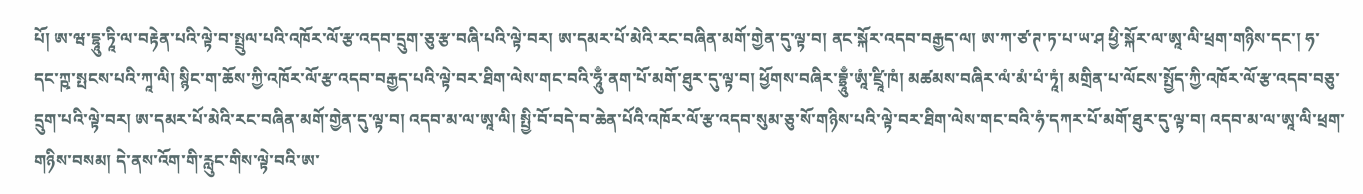པོ། ཨ་ཝ་དྷཱུ་ཏཱི་ལ་བརྟེན་པའི་ལྟེ་བ་སྤྲུལ་པའི་འཁོར་ལོ་རྩ་འདབ་དྲུག་ཅུ་རྩ་བཞི་པའི་ལྟེ་བར། ཨ་དམར་པོ་མེའི་རང་བཞིན་མགོ་གྱེན་དུ་ལྟ་བ། ནང་སྐོར་འདབ་བརྒྱད་ལ། ཨ་ཀ་ཙ་ཊ་ཏ་པ་ཡ་ཤ ཕྱི་སྐོར་ལ་ཨཱ་ལི་ཕྲག་གཉིས་དང་། ཧ་དང་ཀྵ་སྤངས་པའི་ཀཱ་ལི། སྙིང་ག་ཆོས་ཀྱི་འཁོར་ལོ་རྩ་འདབ་བརྒྱད་པའི་ལྟེ་བར་ཐིག་ལེས་གང་བའི་ཧཱུྃ་ནག་པོ་མགོ་ཐུར་དུ་ལྟ་བ། ཕྱོགས་བཞིར་བྷྲཱུྃ་ཨཱཾ་ཛྲཱི་ཁཾ། མཚམས་བཞིར་ལཾ་མཾ་པཾ་ཏཱཾ། མགྲིན་པ་ལོངས་སྤྱོད་ཀྱི་འཁོར་ལོ་རྩ་འདབ་བཅུ་དྲུག་པའི་ལྟེ་བར། ཨ་དམར་པོ་མེའི་རང་བཞིན་མགོ་གྱེན་དུ་ལྟ་བ། འདབ་མ་ལ་ཨཱ་ལི། སྤྱི་བོ་བདེ་བ་ཆེན་པོའི་འཁོར་ལོ་རྩ་འདབ་སུམ་ཅུ་སོ་གཉིས་པའི་ལྟེ་བར་ཐིག་ལེས་གང་བའི་ཧཾ་དཀར་པོ་མགོ་ཐུར་དུ་ལྟ་བ། འདབ་མ་ལ་ཨཱ་ལི་ཕྲག་གཉིས་བསམ། དེ་ནས་འོག་གི་རླུང་གིས་ལྟེ་བའི་ཨ་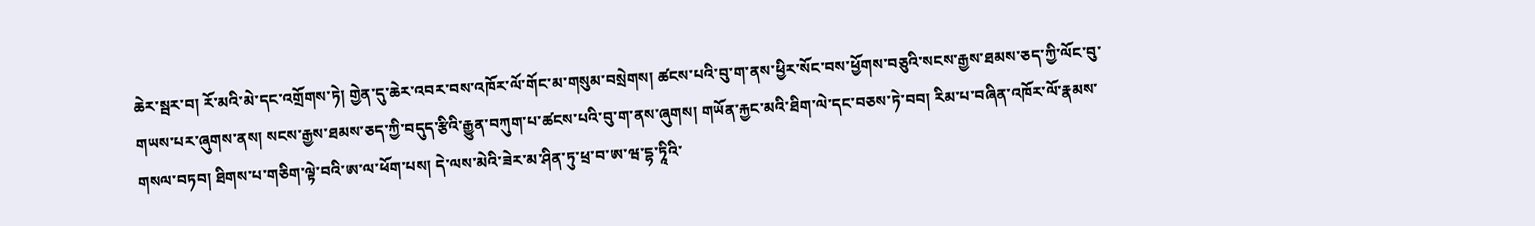ཆེར་སྦར་བ། རོ་མའི་མེ་དང་འགྲོགས་ཏེ། གྱེན་དུ་ཆེར་འབར་བས་འཁོར་ལོ་གོང་མ་གསུམ་བསྲེགས། ཚངས་པའི་བུ་ག་ནས་ཕྱིར་སོང་བས་ཕྱོགས་བཅུའི་སངས་རྒྱས་ཐམས་ཅད་ཀྱི་ལོང་བུ་གཡས་པར་ཞུགས་ནས། སངས་རྒྱས་ཐམས་ཅད་ཀྱི་བདུད་རྩིའི་རྒྱུན་བཀུག་པ་ཚངས་པའི་བུ་ག་ནས་ཞུགས། གཡོན་རྐྱང་མའི་ཐིག་ལེ་དང་བཅས་ཏེ་བབ། རིམ་པ་བཞིན་འཁོར་ལོ་རྣམས་གསལ་བཏབ། ཐིགས་པ་གཅིག་ལྟེ་བའི་ཨ་ལ་ཕོག་པས། དེ་ལས་མེའི་ཟེར་མ་ཤིན་ཏུ་ཕྲ་བ་ཨ་ཝ་དྷ་ཏཱིའི་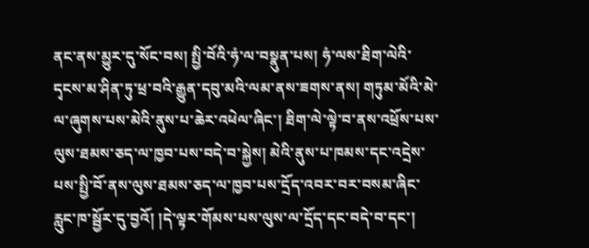ནང་ནས་མྱུར་དུ་སོང་བས། སྤྱི་བོའི་ཧཾ་ལ་བསྣུན་པས། ཧཾ་ལས་ཐིག་ལེའི་དྭངས་མ་ཤིན་ཏུ་ཕྲ་བའི་རྒྱུན་དབུ་མའི་ལམ་ནས་ཟགས་ནས། གཏུམ་མོའི་མེ་ལ་ཞུགས་པས་མེའི་ནུས་པ་ཆེར་འཕེལ་ཞིང་། ཐིག་ལེ་ལྟེ་བ་ནས་འཕྲོས་པས་ལུས་ཐམས་ཅད་ལ་ཁྱབ་པས་བདེ་བ་སྐྱེས། མེའི་ནུས་པ་ཁམས་དང་འདྲེས་པས་སྤྱི་བོ་ནས་ལུས་ཐམས་ཅད་ལ་ཁྱབ་པས་དྲོད་འབར་བར་བསམ་ཞིང་རླུང་ཁ་སྦྱོར་དུ་བྱའོ། །དེ་ལྟར་གོམས་པས་ལུས་ལ་དྲོད་དང་བདེ་བ་དང་།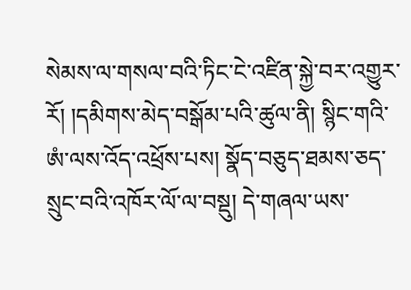སེམས་ལ་གསལ་བའི་ཏིང་ངེ་འཛིན་སྐྱེ་བར་འགྱུར་རོ། །དམིགས་མེད་བསྒོམ་པའི་ཚུལ་ནི། སྙིང་གའི་ཨཾ་ལས་འོད་འཕྲོས་པས། སྣོད་བཅུད་ཐམས་ཅད་སྲུང་བའི་འཁོར་ལོ་ལ་བསྡུ། དེ་གཞལ་ཡས་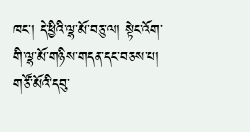ཁང་། དེ་ཕྱིའི་ལྷ་མོ་བཅུ་ལ། སྟེང་འོག་གི་ལྷ་མོ་གཉིས་གདན་དང་བཅས་པ། གཙོ་མོའི་དབུ་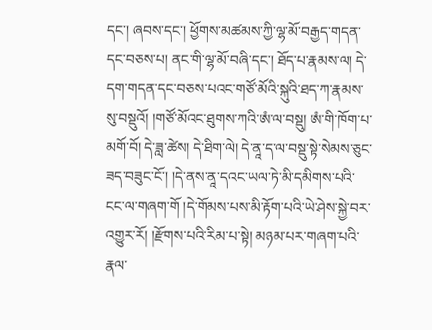དང་། ཞབས་དང་། ཕྱོགས་མཚམས་ཀྱི་ལྷ་མོ་བརྒྱད་གདན་དང་བཅས་པ། ནང་གི་ལྷ་མོ་བཞི་དང་། ཐོད་པ་རྣམས་ལ། དེ་དག་གདན་དང་བཅས་པའང་གཙོ་མོའི་སྐུའི་ཐད་ཀ་རྣམས་སུ་བསྡུའོ། །གཙོ་མོའང་ཐུགས་ཀའི་ཨཾ་ལ་བསྡུ། ཨཾ་གི་ཁོག་པ་མགོ་བོ། དེ་ཟླ་ཚེས། དེ་ཐིག་ལེ། དེ་ནཱ་ད་ལ་བསྡུ་སྟེ་སེམས་ཅུང་ཟད་བཟུང་ངོ་། །དེ་ནས་ནཱ་དའང་ཡལ་ཏེ་མི་དམིགས་པའི་ངང་ལ་གཞག་གོ །དེ་གོམས་པས་མི་རྟོག་པའི་ཡེ་ཤེས་སྐྱེ་བར་འགྱུར་རོ། །རྫོགས་པའི་རིམ་པ་སྟེ། མཉམ་པར་གཞག་པའི་རྣལ་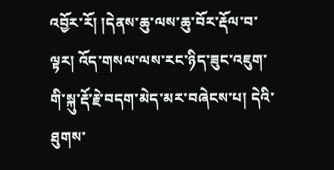འབྱོར་རོ། །དེནས་ཆུ་ལས་ཆུ་བོར་རྡོལ་བ་ལྟར། འོད་གསལ་ལས་རང་ཉིད་ཟུང་འཇུག་གི་སྐུ་རྡོ་རྗེ་བདག་མེད་མར་བཞེངས་པ། དེའི་ཐུགས་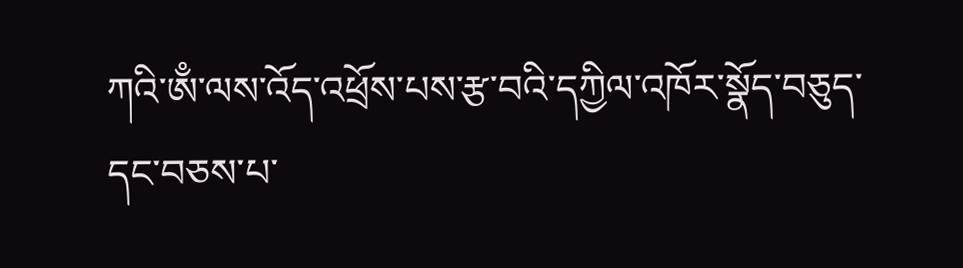ཀའི་ཨྃ་ལས་འོད་འཕྲོས་པས་རྩ་བའི་དཀྱིལ་འཁོར་སྣོད་བཅུད་དང་བཅས་པ་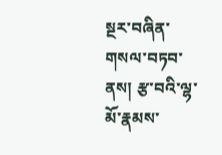སྔར་བཞིན་གསལ་བཏབ་ནས། རྩ་བའི་ལྷ་མོ་རྣམས་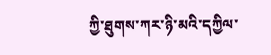ཀྱི་ཐུགས་ཀར་ཉི་མའི་དཀྱིལ་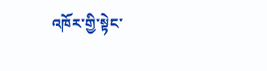འཁོར་གྱི་སྟེང་